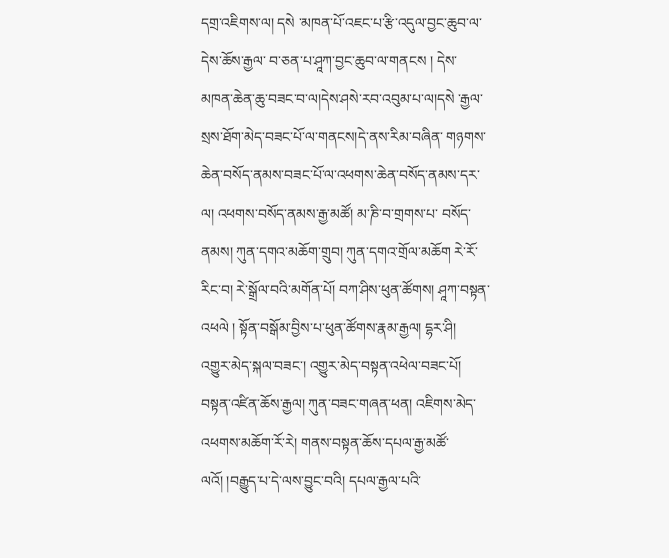དགྲ་འཇིགས་ལ། དསེ ་མཁན་པོ་འཇང་པ་རྩི་འདུལ་བྱང་ཆུབ་ལ་དེས་ཆོས་རྒྱལ་ བ་ཅན་པ་ཤཱཀ་བྱང་ཆུབ་ལ་གནངས ། དེས་ མཁན་ཆེན་ཆུ་བཟང་བ་ལ།དེས་ཤསེ་རབ་འབུམ་པ་ལ།དསེ ་རྒྱལ་སྲས་ཐོག་མེད་བཟང་པོ་ལ་གནངས།དེ་ནས་རིམ་བཞིན་ གཉགས་ཆེན་བསོད་ནམས་བཟང་པོ་ལ་འཕགས་ཆེན་བསོད་ནམས་དར་ལ། འཕགས་བསོད་ནམས་རྒྱ་མཚོ། མ་ཎི་བ་གྲགས་པ་ བསོད་ནམས། ཀུན་དགའ་མཆོག་གྲུབ། ཀུན་དགའ་གྲོལ་མཆོག རེ་རོ་རིང་བ། རེ་སྒྲོལ་བའི་མགོན་པོ། བཀ་ཤིས་ཕུན་ཚོགས། ཤཱཀ་བསྟན་འཕལེ ། སྟོན་བསྒོམ་བྱིས་པ་ཕུན་ཚོགས་རྣམ་རྒྱལ། དྷར་ཤི། འགྱུར་མེད་སྐལ་བཟང་། འགྱུར་མེད་བསྟན་འཕེལ་བཟང་པོ། བསྟན་འཛིན་ཆོས་རྒྱལ། ཀུན་བཟང་གཞན་ཕན། འཇིགས་མེད་ འཕགས་མཆོག་རོ་རེ། གནས་བསྟན་ཆོས་དཔལ་རྒྱ་མཚོ་ལའོ། །བརྒྱུད་པ་དེ་ལས་བྱུང་བའི། དཔལ་རྒྱལ་པའི་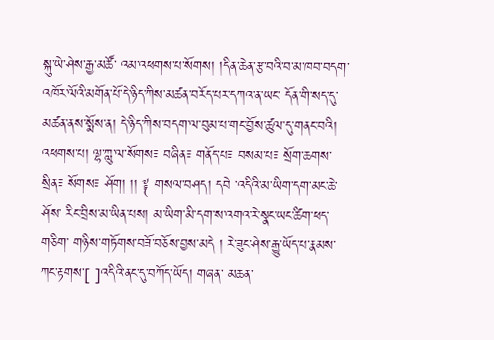སྐུ་ཡེ་ཤེས་རྒྱ་མཚོ་ འམ་འཕགས་པ་སོགས། །དིན་ཆེན་རྩ་བའི་བ་མ་ཁབ་བདག་འཁོར་ལོའི་མགོན་པོ་དེ་ཉིད་ཀིས་མཚན་བརོད་པར་དཀའ་ན་ཡང་ དོན་གི་སད་དུ་མཚན་ནས་སྨོས་ན། དེ་ཉིད་ཀིས་བདག་ལ་བུམ་པ་གང་བྱོས་ཚུལ་དུ་གནང་བའི། འཕགས་པ། ལྷ་ཀླུ་ལ་སོགས༴ བཞིན༴ གནོད་པ༴ བསམ་པ༴ སྲོག་ཆགས་སྲིན༴ སོགས༴ ཤོག། །། ༈ གསལ་བཤད། དབེ ་འདིའི་མ་ཡིག་དག་མང་ཆེ་ཤོས་ རིང་བྲིས་མ་ཡིན་པས། མ་ཡིག་མི་དག་ས་འགའ་རེ་སྣང་ཡང་ཚིག་ཕད་གཅིག་ གཉིས་གཏོགས་བཟོ་བཅོས་བྱས་མདེ ། རེ་ཟུང་ཤེས་རྒྱུ་ཡོད་པ་རྣམས་ཀང་རྟགས་[ ]འདིའི་ནང་དུ་བཀོད་ཡོད། གཞན་ མཆན་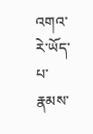འགའ་རེ་ཡོད་པ་རྣམས་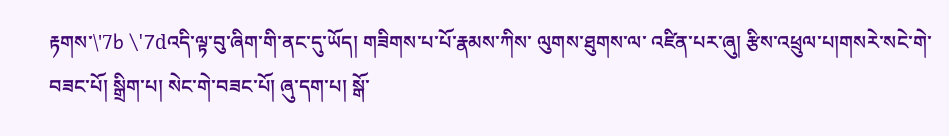རྟགས་\'7b \'7dའདི་ལྟ་བུ་ཞིག་གི་ནང་དུ་ཡོད། གཟིགས་པ་པོ་རྣམས་ཀིས་ ལུགས་ཐུགས་ལ་ འཛིན་པར་ཞུ། རྩིས་འཕྲུལ་པ།གསརེ་སངེ་གེ་བཟང་པོ། སྒྲིག་པ། སེང་གེ་བཟང་པོ། ཞུ་དག་པ། སྒོ་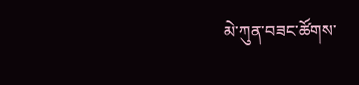མེ་ཀུན་བཟང་ཚོགས་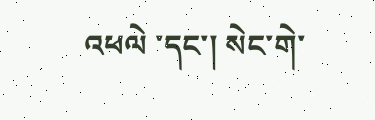འཕལེ ་དང་། སེང་གེ་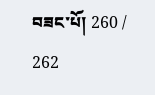བཟང་པོ། 260 / 262